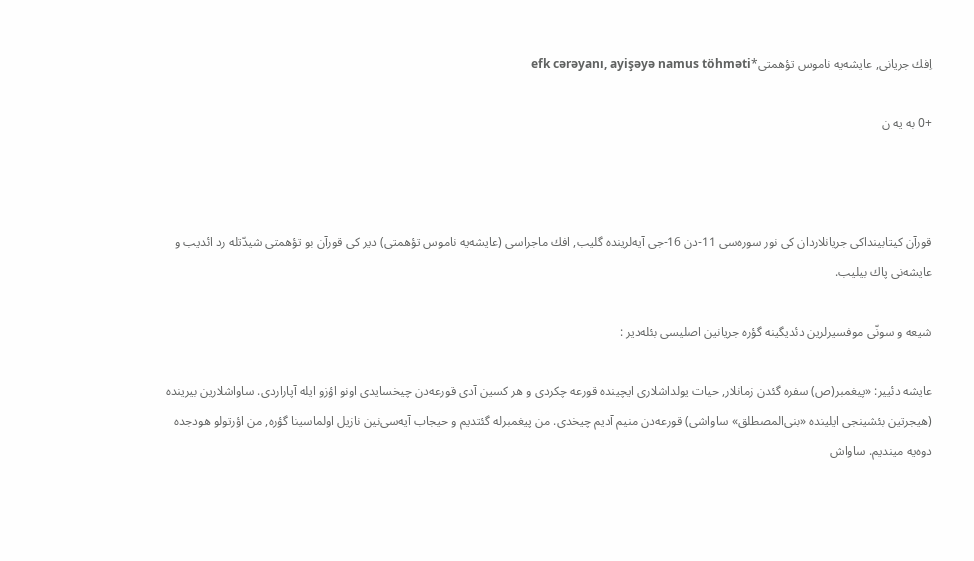اِفك جریانی, عایشه‌یه ناموس تؤهمتی*efk cərəyanı, ayişəyə namus töhməti

+0 به یه ن



قورآن كیتابینداكی جریانلاردان كی نور سوره‌سی 11-دن 16-جی آیه‌لرینده گلیب, افك ماجراسی (عایشه‌یه ناموس تؤهمتی) دیر كی قورآن بو تؤهمتی شیدّتله رد ائدیب و عایشه‌نی پاك بیلیب.

شیعه و سونّی موفسیرلرین دئدیگینه گؤره جریانین اصلیسی بئله‌دیر :

عایشه دئییر: «پیغمبر(ص) سفره گئدن زمانلار, حیات یولداشلاری ایچینده قورعه چكردی و هر كسین آدی قورعه‌دن چیخسایدی اونو اؤزو ایله آپاراردی. ساواشلارین بیرینده (هیجرتین بئشینجی ایلینده «بنی‌المصطلق» ساواشی) قورعه‌دن منیم آدیم چیخدی. من پیغمبرله گئتدیم و حیجاب آیه‌سی‌نین نازیل اولماسینا گؤره, من اؤرتولو هودجده دوه‌یه میندیم. ساواش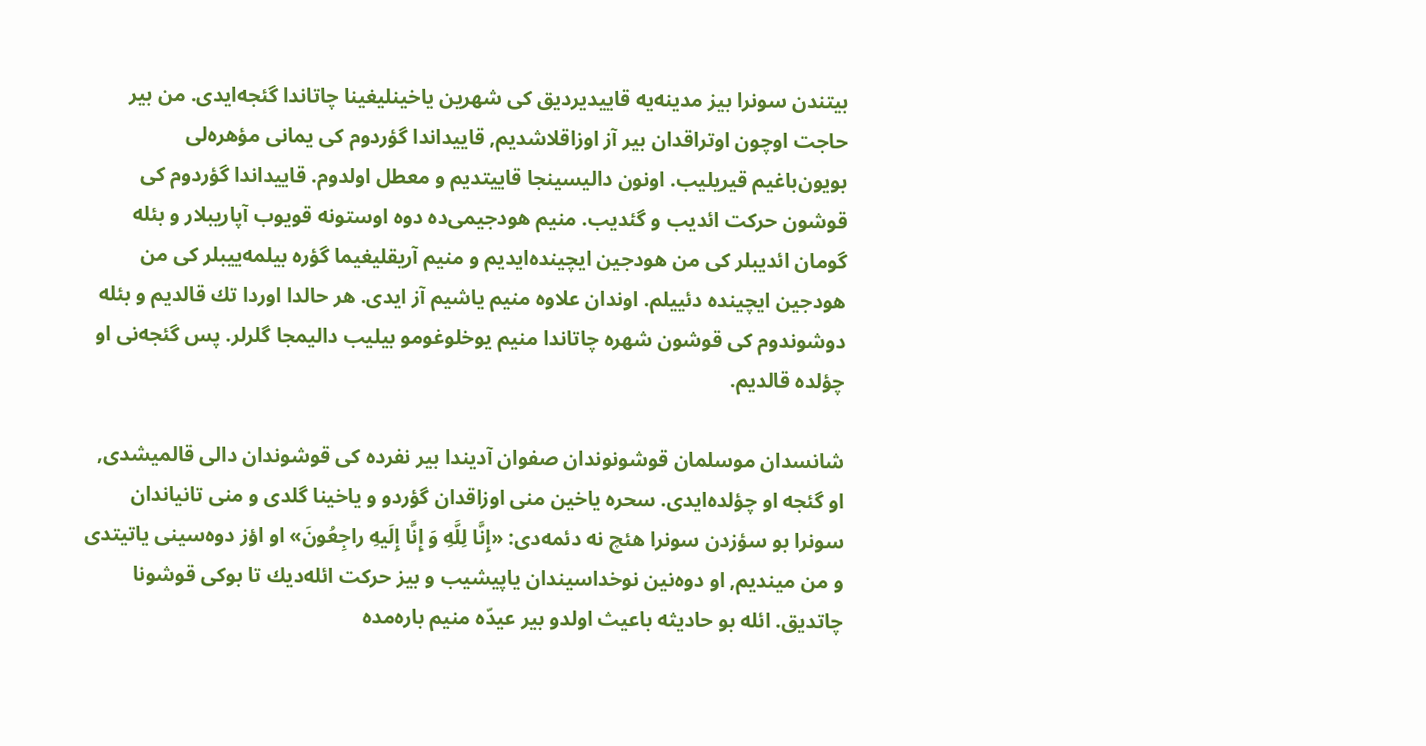بیتندن سونرا بیز مدینه‌یه قاییدیردیق كی شهرین یاخینلیغینا چاتاندا گئجه‌ایدی. من بیر حاجت اوچون اوتراقدان بیر آز اوزاقلاشدیم, قاییداندا گؤردوم كی یمانی مؤهره‌لی بویون‌باغیم قیریلیب. اونون دالیسینجا قاییتدیم و معطل اولدوم. قاییداندا گؤردوم كی قوشون حركت ائدیب و گئدیب. منیم هودجیمی‌ده دوه اوستونه قویوب آپاریبلار و بئله گومان ائدیبلر كی من هودجین ایچینده‌ایدیم و منیم آریقلیغیما گؤره بیلمه‌ییبلر كی من هودجین ایچینده دئییلم. اوندان علاوه منیم یاشیم آز ایدی. هر حالدا اوردا تك قالدیم و بئله دوشوندوم كی قوشون شهره چاتاندا منیم یوخلوغومو بیلیب دالیمجا گلرلر. پس گئجه‌نی او چؤلده قالدیم.

شانسدان موسلمان قوشونوندان صفوان آدیندا بیر نفرده كی قوشوندان دالی قالمیشدی, او گئجه او چؤلده‌ایدی. سحره یاخین منی اوزاقدان گؤردو و یاخینا گلدی و منی تانیاندان سونرا بو سؤزدن سونرا هئچ نه دئمه‌دی: «إِنَّا لِلَّهِ وَ إِنَّا إِلَیهِ راجِعُونَ» او اؤز دوه‌سینی یاتیتدی و من میندیم, او دوه‌نین نوخداسیندان یاپیشیب و بیز حركت ائله‌دیك تا بوكی قوشونا چاتدیق. ائله بو حادیثه باعیث اولدو بیر عیدّه منیم باره‌مده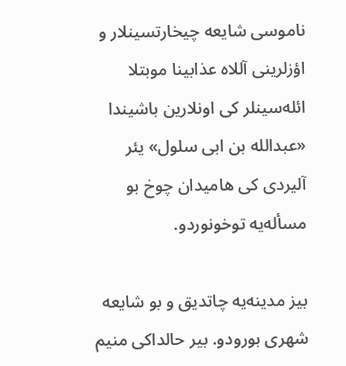ناموسی شایعه چیخارتسینلار و اؤزلرینی آللاه عذابینا موبتلا ائله‌سینلر كی اونلارین باشیندا «عبدالله بن ابی سلول» یئر آلیردی كی هامیدان چوخ بو مسأله‌یه توخونوردو.

بیز مدینه‌یه چاتدیق و بو شایعه شهری بورودو. بیر حالداكی منیم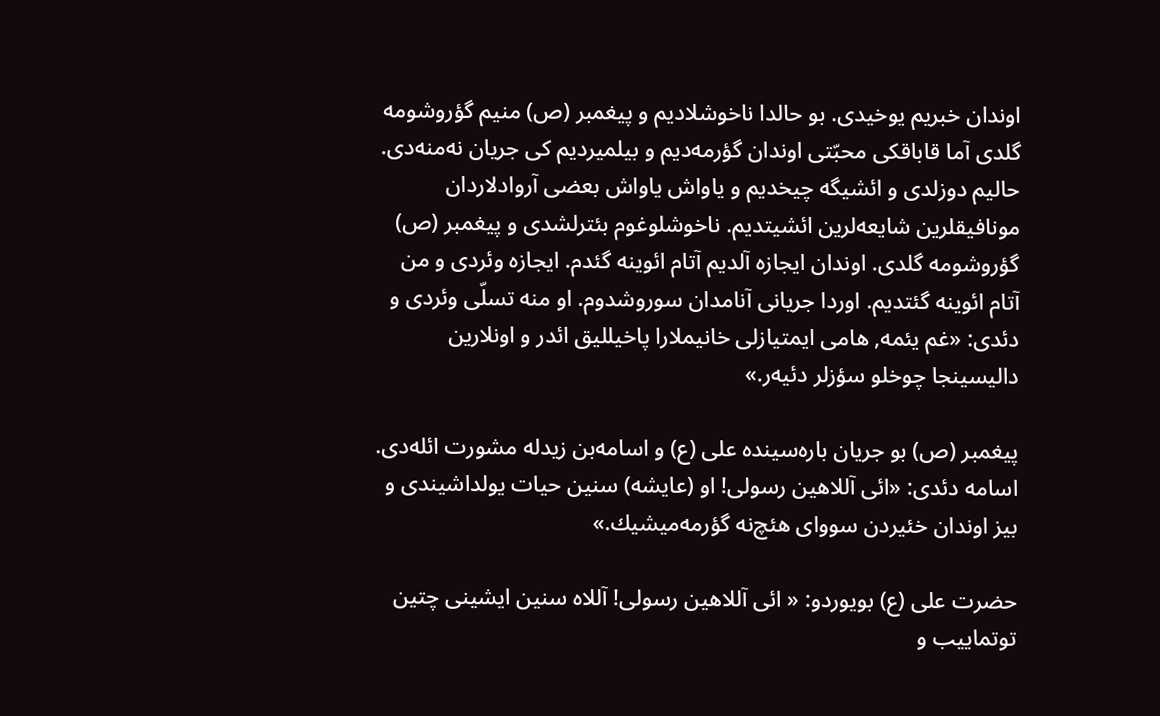اوندان خبریم یوخیدی. بو حالدا ناخوشلادیم و پیغمبر (ص) منیم گؤروشومه گلدی آما قاباقكی محبّتی اوندان گؤرمه‌دیم و بیلمیردیم كی جریان نه‌منه‌دی. حالیم دوزلدی و ائشیگه چیخدیم و یاواش یاواش بعضی آروادلاردان مونافیقلرین شایعه‌لرین ائشیتدیم. ناخوشلوغوم بئترلشدی و پیغمبر (ص) گؤروشومه گلدی. اوندان ایجازه آلدیم آتام ائوینه گئدم. ایجازه وئردی و من آتام ائوینه گئتدیم. اوردا جریانی آنامدان سوروشدوم. او منه تسلّی وئردی و دئدی: «غم یئمه, هامی ایمتیازلی خانیملارا پاخیللیق ائدر و اونلارین دالیسینجا چوخلو سؤزلر دئیه‌ر.»

پیغمبر (ص) بو جریان باره‌سینده علی (ع) و اسامه‌بن زید‌له مشورت ائله‌دی. اسامه دئدی: «ائی آللاهین رسولی! او (عایشه) سنین حیات یولداشیندی و بیز اوندان خئیردن سووای هئچ‌نه گؤرمه‌میشیك.»

حضرت علی (ع) بویوردو: « ائی آللاهین رسولی! آللاه سنین ایشینی چتین توتماییب و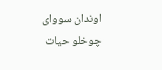اوندان سووای چوخلو حیات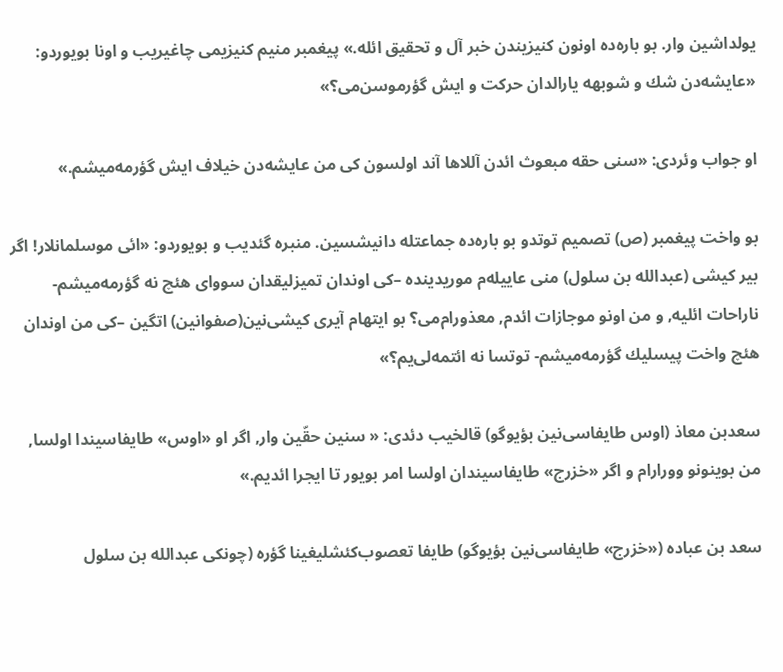یولداشین وار. بو باره‌ده اونون كنیزیندن خبر آل و تحقیق ائله.» پیغمبر منیم كنیزیمی چاغیریب و اونا بویوردو: «عایشه‌دن شك و شوبهه یارالدان حركت و ایش گؤرموسن‌می؟»

او جواب وئردی: «سنی حقه مبعوث ائدن آللاها آند اولسون كی من عایشه‌دن خیلاف ایش گؤرمه‌میشم.»

بو واخت پیغمبر (ص) تصمیم توتدو بو باره‌ده جماعتله دانیشسین. منبره گئدیب و بویوردو: «ائی موسلمانلار! اگر بیر كیشی (عبدالله بن سلول) منی عاییله‌م موریدینده –كی اوندان تمیزلیقدان سووای هئچ نه گؤرمه‌میشم- ناراحات ائلیه, و من اونو موجازات ائدم, معذورام‌می؟ بو ایتهام آیری كیشی‌نین(صفوانین) اتگین –كی من اوندان هئچ واخت پیسلیك گؤرمه‌میشم- توتسا نه ائتمه‌لی‌یم؟»

سعدبن معاذ (اوس طایفاسی‌نین بؤیوگو) قالخیب دئدی: « سنین حقّین وار, اگر او «اوس» طایفاسیندا اولسا, من بوینونو وورارام و اگر «خزرج» طایفاسیندان اولسا امر بویور تا ایجرا ائدیم.»

سعد بن عباده («خزرج» طایفاسی‌نین بؤیوگو) طایفا تعصوب‌كئشلیغینا گؤره (چونكی عبدالله بن سلول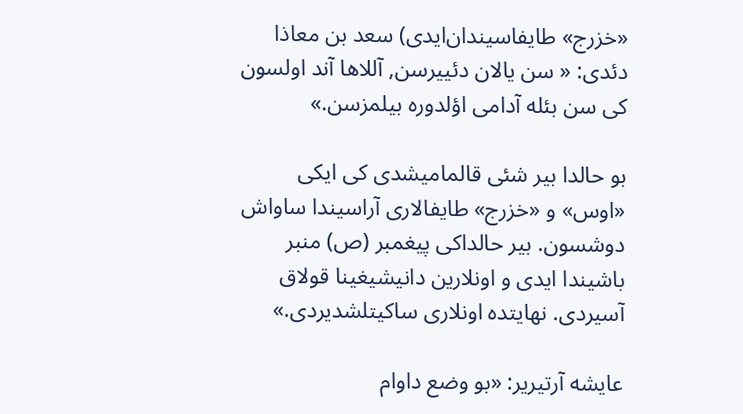«خزرج» طایفاسیندان‌ایدی) سعد بن معاذا دئدی: « سن یالان دئییرسن, آللاها آند اولسون كی سن بئله آدامی اؤلدوره بیلمزسن.»

بو حالدا بیر شئی قالمامیشدی كی ایكی «اوس» و «خزرج» طایفالاری آراسیندا ساواش دوشسون. بیر حالداكی پیغمبر (ص) منبر باشیندا ایدی و اونلارین دانیشیغینا قولاق آسیردی. نهایتده اونلاری ساكیتلشدیردی.»

عایشه آرتیریر: «بو وضع داوام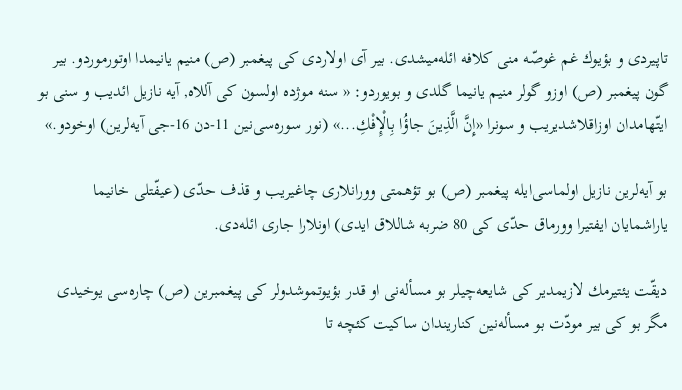تاپیردی و بؤیوك غم غوصّه منی كلافه ائله‌میشدی. بیر آی اولاردی كی پیغمبر (ص) منیم یانیمدا اوتورموردو. بیر گون پیغمبر (ص) اوزو گولر منیم یانیما گلدی و بویوردو: « سنه موژده اولسون كی آللاه, آیه نازیل ائدیب و سنی بو ایتّهامدان اوزاقلاشدیریب و سونرا «إِنَّ الَّذِینَ جاؤُا بِالْإِفْكِ...» (نور سوره‌سی‌نین 11-دن 16-جی آیه‌لرین) اوخودو.»

بو آیه‌لرین نازیل اولماسی‌ایله پیغمبر (ص) بو تؤهمتی وورانلاری چاغیریب و قذف حدّی (عیفّتلی خانیما یاراشمایان ایفتیرا وورماق حدّی كی 80 ضربه شاللاق ایدی) اونلارا جاری ائله‌دی.

دیقّت یئتیرمك لازیمدیر كی شایعه‌چیلر بو مسأله‌نی او قدر بؤیوتموشدولر كی پیغمبرین (ص) چاره‌سی یوخیدی مگر بو كی بیر مودّت بو مسأله‌نین كناریندان ساكیت كئچه تا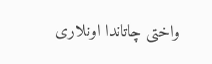واختی چاتاندا اونلاری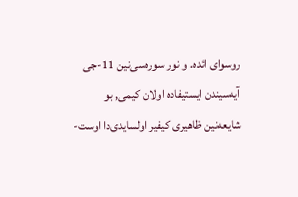روسوای ائده. و نور سوره‌سی‌نین 11-جی آیه‌سیندن ایستیفاده اولان كیمی, بو شایعه‌نین ظاهیری كیفیر اولسایدی‌دا اوست-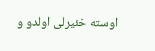اوسته خئیرلی اولدو و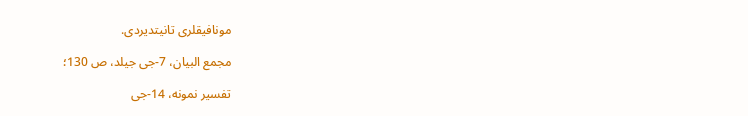مونافیقلری تانیتدیردی.

مجمع البیان، 7-جی جیلد، ص 130؛

تفسیر نمونه، 14-جی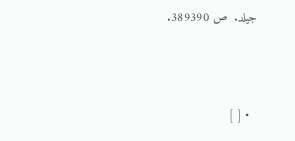جیلد.  ص 389390.



  • [ ]